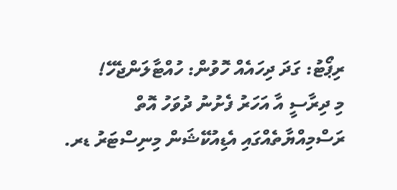ރިޕޯޓު: ގަދަ ދިހައެއް ހޮވުން: ހުއްޓާލަންޖެހޭ!
މި ދިރާސީ އާ އަހަރު ފެށުނު ދުވަހު އޮތް ރަސްމިއްޔާތެއްގައި އެޑިއުކޭޝަން މިނިސްޓަރު ޑރ.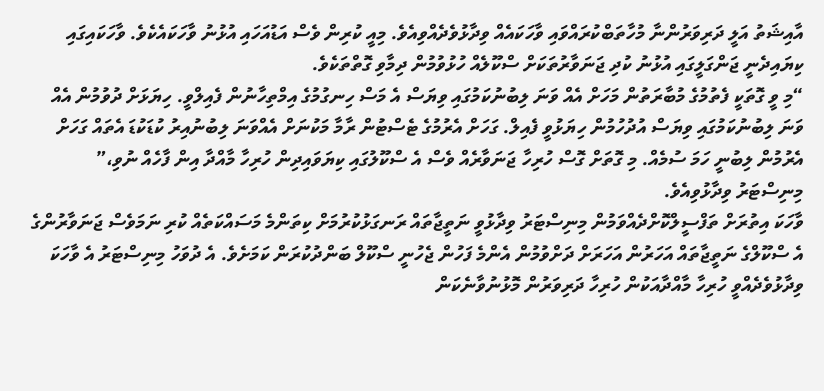އާއިޝަތު އަލީ ދަރިވަރުންނާ މުހާތަބްކުރައްވައި ވާހަކައެއް ވިދާޅުވެދެއްވިއެވެ. މިއީ ކުރިން ވެސް އަޑުއަހައި އުޅުނު ވާހަކައެކެވެ. ވާހަކައިގައި ކިޔައިދެނީ ޖަންގަލީގައި އުޅުނު ކުދި ޖަނަވާރުތަކަށް ސްކޫލެއް ހުޅުވުމުން ދިމާވި ގޮތްތަކެވެ.
“މި ވީ ގޮތަކީ ފެތުމުގެ މުބާރަތުން މަހަށް އެއް ވަނަ ލިބުނުކަމުގައި ވިޔަސް އެ މަސް ހިނގުމުގެ އިމްތިހާނުން ފެއިލްވީ. ހިޔަޅަށް ދުވުމުން އެއް ވަނަ ލިބުނުކަމުގައި ވިޔަސް އުދުހުމުން ހިޔަޅުވީ ފެއިލް. ގަހަށް އެރުމުގެ ޓެސްޓުން ރާމާ މަކުނަށް އެއްވަނަ ލިބުނުއިރު ކުޑަކުޑަ އެތައް ގަހަށް އެރުމުން ލިބުނީ ހަމަ ސުމެއް. މި ގޮތަށް ގޮސް ހުރިހާ ޖަނަވާރެއް ވެސް އެ ސްކޫލުގައި ކިޔަވައިދިން ހުރިހާ މާއްދާ އިން ފާހެއް ނުވި،” މިނިސްޓަރު ވިދާޅުވިއެވެ.
ވާހަކަ އިތުރަށް ތަފްސީލްކޮށްދެއްވަމުން މިނިސްޓަރު ވިދާޅުވީ ނަތީޖާތައް ރަނގަޅުކުރުމަށް ކިތަންމެ މަސައްކަތެއް ކުރި ނަމަވެސް ޖަނަވާރުންގެ އެ ސްކޫލްގެ ނަތީޖާތައް އަހަރުން އަހަރަށް ދަށްވުމުން އެންމެ ފަހުން ޖެހުނީ ސްކޫލް ބަންދުކުރަން ކަމަށެވެ. އެ ދުވަހު މިނިސްޓަރު އެ ވާހަކަ ވިދާޅުވެދެއްވީ ހުރިހާ މާއްދާއަކުން ހުރިހާ ދަރިވަރުން މޮޅުނުވާނެކަން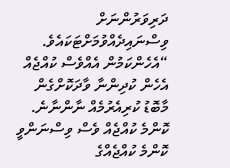ދަރިވަރުންނަށް ވިސްނައިދެއްވުމަށްޓަކައެވެ.
“އެހެންކަމުން އެއްވެސް ކުއްޖެއް އެހެން ކުދިންނާ ވާދަކޮށްގެން މާބޮޑު ކުރިއެރުމެއް ނާންނާނެ. ކޮންމެ ކުއްޖެއް ވެސް ވިސްނަންވީ ކޮންމެ ކުއްޖެއްގެ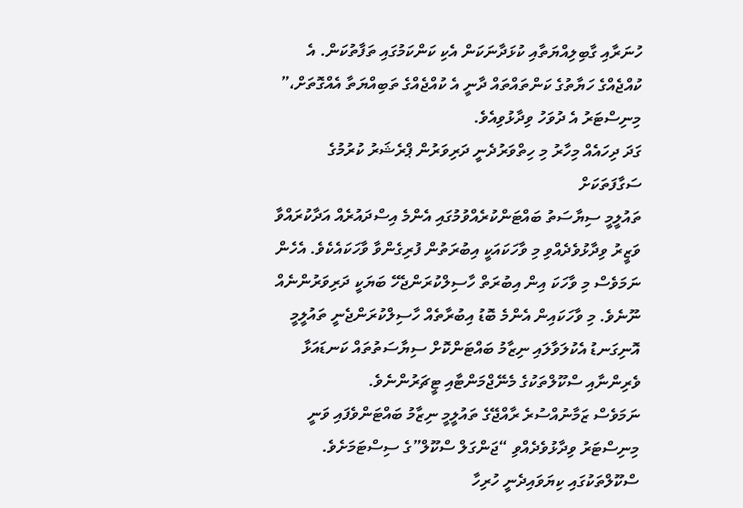ހުނަރާއި ގާބިލިއްޔަތާއި ކުޅަދާނަކަން އެކި ކަންކަމުގައި ތަފާތުކަން. އެ ކުއްޖެއްގެ ހަޔާތުގެ ކަންތައްތައް ދާނީ އެ ކުއްޖެއްގެ ތަބިއްޔަތާ އެއްގޮތަށް،” މިނިސްޓަރު އެ ދުވަހު ވިދާޅުވިއެވެ.
ގަދަ ދިހައެއް މިހާރު މި ހިތްވަރުދެނީ ދަރިވަރުން ޕްރެޝަރު ކުރުމުގެ ސަގާފަތަކަށް
ތައުލީމީ ސިޔާސަތު ބައްޓަންކުރެއްވުމުގައި އެންމެ އިސްދައުރެއް އަދާކުރައްވާ ވަޒީރު ވިދާޅުވެދެއްވި މި ވާހަކައަކީ އިބުރަތުން ފުރިގެންވާ ވާހަކައެކެވެ. އެހެން ނަމަވެސް މި ވާހަކަ އިން އިބުރަތް ހާސިލްކުރަންޖެހޭ ބަޔަކީ ދަރިވަރުންނެއް ނޫނެވެ. މި ވާހަކައިން އެންމެ ބޮޑު އިބުރާތެއް ހާސިލްކުރަންޖެނީ ތައުލީމީ އޮނިގަނޑު އެކުލަވާލައި ނިޒާމު ބައްޓަންކޮށް ސިޔާސަތުތައް ކަނޑައަޅާ ވެރިންނާއި ސްކޫލްތަކުގެ މެނޭޖްމަންޓާއި ޓީޗަރުންނެވެ.
ނަމަވެސް ޒަމާނުއްސުރެ ރާއްޖޭގެ ތައުލީމީ ނިޒާމު ބައްޓަންވެފައި ވަނީ މިނިސްޓަރު ވިދާޅުވެދެއްވި “ޖަންގަލް ސްކޫލް”ގެ ސިސްޓަމަށެވެ. ސްކޫލްތަކުގައި ކިޔަވައިދެނީ ހުރިހާ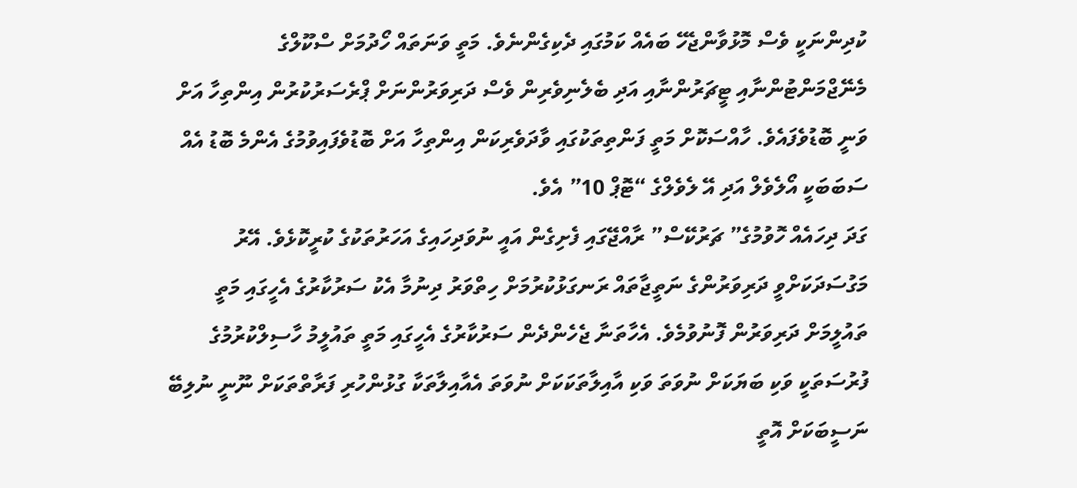ކުދިންނަކީ ވެސް މޮޅުވާންޖެހޭ ބައެއް ކަމުގައި ދެކިގެންނެވެ. މަތީ ވަނަތައް ހޯދުމަށް ސްކޫލްގެ މެނޭޖްމަންޓުންނާއި ޓީޗަރުންނާއި އަދި ބެލެނިވެރިން ވެސް ދަރިވަރުންނަށް ޕްރެސަރުކުރުން އިންތިހާ އަށް ވަނީ ބޮޑުވެފައެވެ. ހާއްސަކޮށް މަތީ ފަންތިތަކުގައި ވާދަވެރިކަން އިންތިހާ އަށް ބޮޑުވެފައިވުމުގެ އެންމެ ބޮޑު އެއް ސަބަބަކީ އޯލެވެލް އަދި އޭ ލެވެލްގެ “ޓޮޕް 10” އެވެ.
ގަދަ ދިހައެއް ހޮވުމުގެ” ޗަރުކޭސް” ރާއްޖޭގައި ފެށިގެން އައީ ނުވަދިހައިގެ އަހަރުތަކުގެ ކުރީކޮޅެވެ. އޭރު މަގުސަދަކަށްވީ ދަރިވަރުންގެ ނަތީޖާތައް ރަނގަޅުކުރުމަށް ހިތްވަރު ދިނުމާ އެކު ސަރުކާރުގެ އެހީގައި މަތީ ތައުލީމަށް ދަރިވަރުން ފޮނުވުމެވެ. އެހާތަނާ ޖެހެންދެން ސަރުކާރުގެ އެހީގައި މަތީ ތައުލީމު ހާސިލްކުރުމުގެ ފުރުސަތަކީ ވަކި ބަޔަކަށް ނުވަތަ ވަކި އާއިލާތަކަކަށް ނުވަތަ އެއާއިލާތަކާ ގުޅުންހުރި ފަރާތްތަކަށް ނޫނީ ނުލިބޭ ނަސީބަކަށް އޮތީ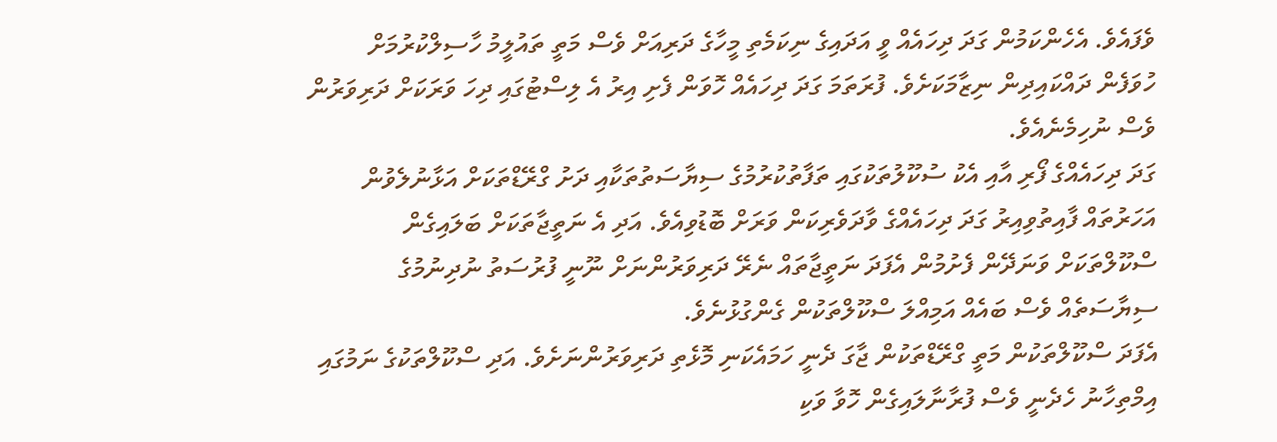ވެފައެވެ. އެހެންކަމުން ގަދަ ދިހައެއް ވީ އަދައިގެ ނިކަމެތި މީހާގެ ދަރިއަށް ވެސް މަތީ ތައުލީމު ހާސިލްކުރުމަށް ހުވަފެން ދައްކައިދިން ނިޒާމަކަށެވެ. ފުރަތަމަ ގަދަ ދިހައެއް ހޮވަން ފެށި އިރު އެ ލިސްޓުގައި ދިހަ ވަރަކަށް ދަރިވަރުން ވެސް ނުހިމެނެއެވެ.
ގަދަ ދިހައެއްގެ ފޯރި އާއި އެކު ސުކޫލުތަކުގައި ތަފާތުކުރުމުގެ ސިޔާސަތުތަކާއި ދަށު ގްރޭޑްތަކަށް އަޅާނުލެވުން
އަހަރުތައް ފާއިތުވިއިރު ގަދަ ދިހައެއްގެ ވާދަވެރިކަން ވަރަށް ބޮޑުވިއެވެ. އަދި އެ ނަތީޖާތަކަށް ބަލައިގެން ސްކޫލްތަކަށް ވަނަދޭން ފެށުމުން އެފަދަ ނަތީޖާތައް ނެރޭ ދަރިވަރުންނަށް ނޫނީ ފުރުސަތު ނުދިނުމުގެ ސިޔާސަތެއް ވެސް ބައެއް އަމިއްލަ ސްކޫލްތަކުން ގެންގުޅުނެވެ.
އެފަދަ ސްކޫލްތަކުން މަތީ ގްރޭޑްތަކުން ޖާގަ ދެނީ ހަމައެކަނި މޮޅެތި ދަރިވަރުންނަށެވެ. އަދި ސްކޫލްތަކުގެ ނަމުގައި އިމްތިހާނު ހެދެނީ ވެސް ފުރާނާލައިގެން ހޮވާ ވަކި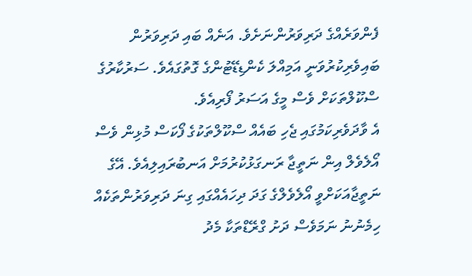ފެންވަރެއްގެ ދަރިވަރުންނަށެވެ. އަނެއް ބައި ދަރިވަރުން ބައިވެރިކުރުވަނީ އަމިއްލަ ކެންޑިޑޭޓުންގެ ގޮތުގައެވެ. ސަރުކާރުގެ ސްކޫލްތަކަށް ވެސް މީގެ އަސަރު ފޯރިއެވެ.
އެ ވާދަވެރިކަމުގައި ޖެހި ބައެއް ސްކޫލްތަކުގެ ފޯކަސް މުޅިން ވެސް އޯލެވެލް އިން ނަތީޖާ ރަނގަޅުކުރުމަށް އަނބުރައިލިއެވެ. އޭގެ ނަތީޖާއަކަށްވީ އޯލެވެލްގެ ގަދަ ދިހައެއްގައި ގިނަ ދަރިވަރުންތަކެއް ހިމެނުނު ނަމަވެސް ދަށު ގްރޭޑްތަކާ މެދު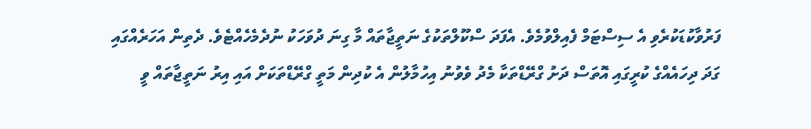ފަރުވާކުޑަކުރެވި އެ ސިސްޓަމް ފެއިލްވުމެވެ. އެފަދަ ސްކޫލްތަކުގެ ނަތީޖާތައް މާ ގިނަ ދުވަހަކު ނުދެމެހެއްޓެވެ. ދެތިން އަހަރެއްގައި ގަދަ ދިހައެއްގެ ކުރީގައި އޮތަސް ދަށު ގްރޭޑްތަކާ މެދު ވެވުނު އިހުމާލުން އެ ކުދިން މަތީ ގްރޭޑްތަކަށް އައި އިރު ނަތީޖާތައް ވީ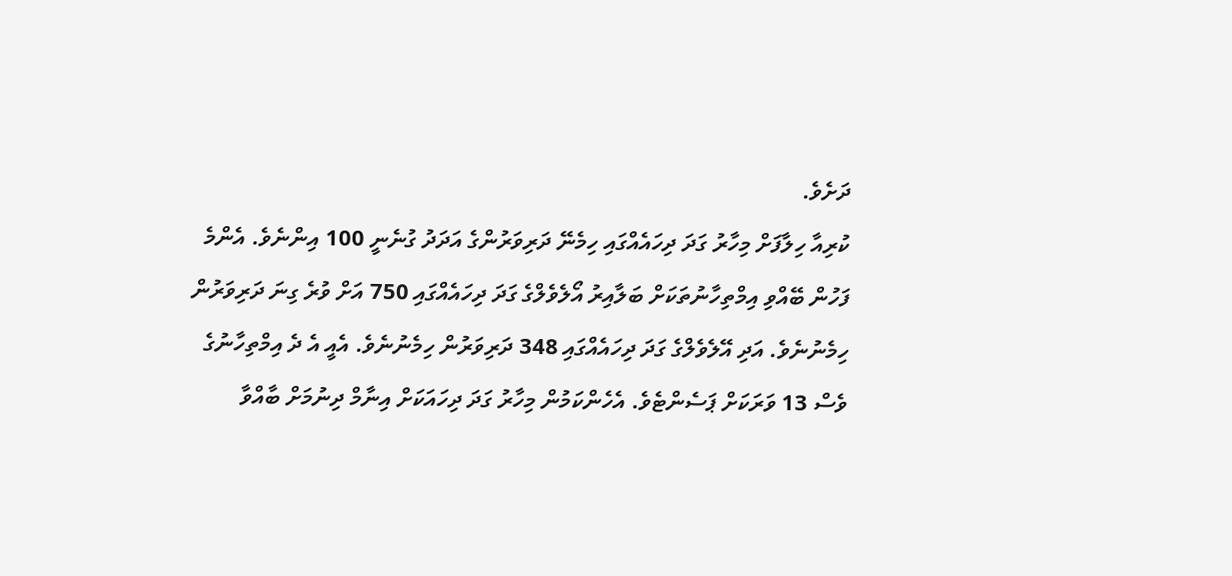ދަށެވެ.
ކުރިއާ ހިލާފަށް މިހާރު ގަދަ ދިހައެއްގައި ހިމެނޭ ދަރިވަރުންގެ އަދަދު ގުނެނީ 100 އިންނެވެ. އެންމެ ފަހުން ބޭއްވި އިމްތިހާނުތަކަށް ބަލާއިރު އޯލެވެލްގެ ގަދަ ދިހައެއްގައި 750 އަށް ވުރެ ގިނަ ދަރިވަރުން ހިމެނުނެވެ. އަދި އޭލެވެލްގެ ގަދަ ދިހައެއްގައި 348 ދަރިވަރުން ހިމެނުނެވެ. އެއީ އެ ދެ އިމްތިހާނުގެ ވެސް 13 ވަރަކަށް ޕަސެންޓެވެ. އެހެންކަމުން މިހާރު ގަދަ ދިހައަކަށް އިނާމް ދިނުމަށް ބާއްވާ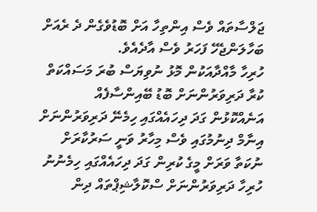ޖަލްސާތައް ވެސް އިންތިހާ އަށް ބޮޑުވެގެން ދެ ރެއަށް ބަހާލަންޖެހޭ ފަހަރު ވެސް އާދެއެވެ.
ހުރިހާ މާއްދާއަކުން މޮޅު ނުވިޔަސް ބުރަ މަސައްކަތް ކުރާ ދަރިވަރުންނަށް ބޮޑު ބޭއިންސާފެއް
އަނެއްކޮޅުން ގަދަ ދިހައެއްގައި ހިމެނޭ ދަރިވަރުންނަށް އިނާމް ދިނުމުގައި ވެސް މިހާރު ވަނީ ސަރުކާރަށް ނުކަތާ ވަރަށް މީގެ ކުރިން ގަދަ ދިހައެއްގައި ހިމެނުނު ހުރިހާ ދަރިވަރުންނަށް ސްކޮލާޝިޕްތައް ދިން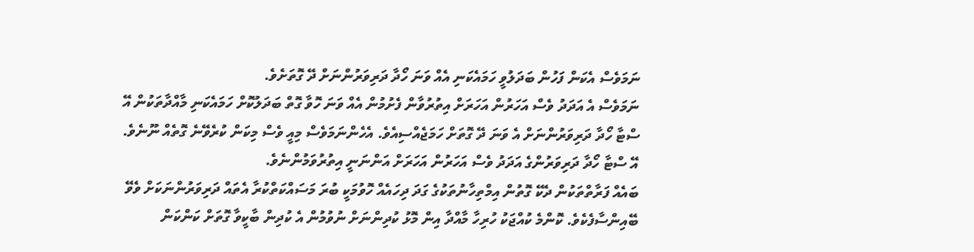ނަމަވެސް އެކަން ފަހުން ބަދަލުވީ ހަމައެކަނި އެއް ވަނަ ހޯދާ ދަރިވަރުންނަށް ދޭ ގޮތަށެވެ.
ނަމަވެސް އެ އަދަދު ވެސް އަހަރުން އަހަރަށް އިތުރުވާން ފެށުމުން އެއް ވަނަ ހޮވާ ގޮތް ބަދަލުކޮށް ހަމައެކަނި މާއްދާތަކުން އޭ ސްޓާ ހޯދާ ދަރިވަރުންނަށް އެ ވަނަ ދޭ ގޮތަށް ހަމަޖެއްސިއެވެ. އެހެންނަމަވެސް މިއީ ވެސް މިކަން ކުރެވޭނެ ގޮތެއް ނޫނެވެ. އޭ ސްޓާ ހޯދާ ދަރިވަރުންގެ އަދަދު ވެސް އަހަރުން އަހަރަށް އަންނަނީ އިތުރުވަމުންނެވެ.
ބައެއް ފަރާތްތަކުން ދެކޭ ގޮތުން އިމްތިހާނުތަކުގެ ގަދަ ދިހައެއް ހޮވުމަކީ ބުރަ މަސައްކަތްކުރާ އެތައް ދަރިވަރުންނަކަށް ވެވޭ ބޭއިންސާފެކެވެ. ކޮންމެ ކުއްޖަކު ހުރިހާ މާއްދާ އިން މޮޅު ކުދިންނަށް ނުވުމުން އެ ކުދިން ބާކީވާ ގޮތަށް ކަންކަން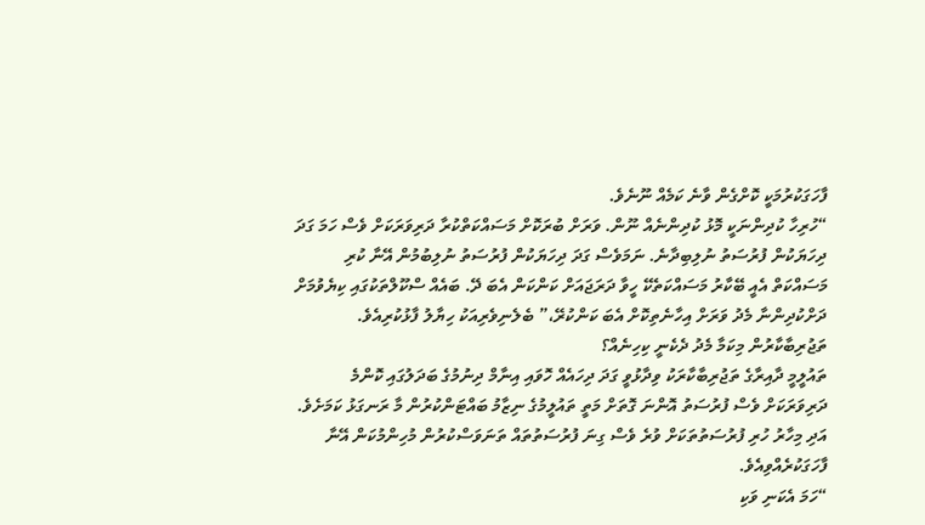ފާހަގަކުރުމަކީ ކޮށްގެން ވާނެ ކަމެއް ނޫނެވެ.
“ހުރިހާ ކުދިންނަކީ މޮޅު ކުދިންނެއް ނޫން. ވަރަށް ބުރަކޮށް މަސައްކަތްކުރާ ދަރިވަރަކަށް ވެސް ހަމަ ގަދަ ދިހަޔަކުން ފުރުސަތު ނުލިބިދާނެ. ނަމަވެސް ގަދަ ދިހަޔަކުން ފުރުސަތު ނުލިބުމުން އޭނާ ކުރި މަސައްކަތް އެއީ ބޭކާރު މަސައްކަތެކޭ ހީވާ ދަރަޖައަށް ކަންކަން އެބަ ދޭ. ބައެއް ސްކޫލްތަކުގައި ކިޔެވުމަށް ދަށްކުދިންނާ މެދު ވަރަށް އިހާނެތިކޮށް އެބަ ކަންކުރޭ،” ބެލެނިވެރިއަކު ހިޔާލު ފާޅުކުރިއެވެ.
ތަޖުރިބާކާރުން މިކަމާ މެދު ދެކެނީ ކިހިނެއް؟
ތައުލީމީ ދާއިރާގެ ތަޖުރިބާކާރަކު ވިދާޅުވީ ގަދަ ދިހައެއް ހޮވައި އިނާމް ދިނުމުގެ ބަދަލުގައި ކޮންމެ ދަރިވަރަކަށް ވެސް ފުރުސަތު އޮންނަ ގޮތަށް މަތީ ތައުލީމުގެ ނިޒާމު ބައްޓަންކުރުން މާ ރަނގަޅު ކަމަށެވެ. އަދި މިހާރު ހުރި ފުރުސަތުތަކަށް ވުރެ ވެސް ގިނަ ފުރުސަތުތައް ތަނަވަސްކުރުން މުހިންމުކަން އޭނާ ފާހަގަކުރެއްވިއެވެ.
“ހަމަ އެކަނި ވަކި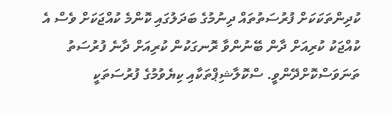ކުދިންތަކަކަށް ފުރުސަތުތައް ދިނުމުގެ ބަދަލުގައި ކޮންމެ ކުއްޖަކަށް ވެސް އެ ކުއްޖަކު ކުރިއަށް ދާން ބޭނުންވާ ރޮނގަކުން ކުރިއަށް ދާނެ ފުރުސަތު ތަނަވަސްކޮށްދޭންވީ. ސްކޮލާޝިޕްތަކާއި ކިޔެވުމުގެ ފުރުސަތަކީ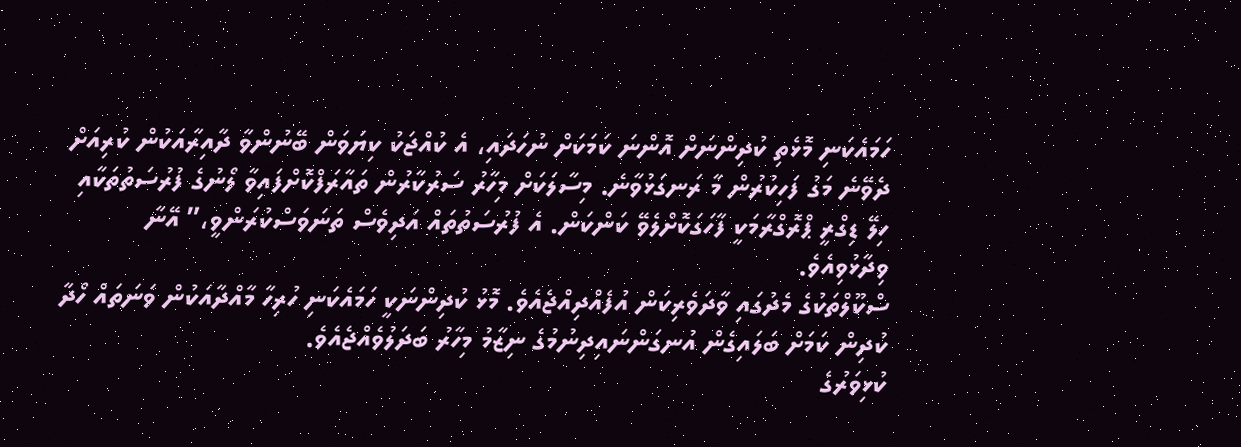ހަމައެކަނި މޮޅެތި ކުދިންނަށް އޮންނަ ކަމަކަށް ނުހަދައި، އެ ކުއްޖަކު ކިޔަވަން ބޭނުންވާ ދާއިރާއަކުން ކުރިއަށް ދެވޭނެ މަގު ފަހިކުރުން މާ ރަނގަޅުވާނެ. މިސާލަކަށް މިހާރު ސަރުކާރުން ތައާރަފްކޮށްފައިވާ ލޯނުގެ ފުރުސަތުތަކާއި ހިލޭ ޑިގްރީ ޕްރޮގްރާމަކީ ފާހަގަކޮށްލެވޭ ކަންކަން. އެ ފުރުސަތުތައް އަދިވެސް ތަނަވަސްކުރަންވީ،” އޭނާ ވިދާޅުވިއެވެ.
ސްކޫލްތަކުގެ މެދުގައި ވާދަވެރިކަން އުފެއްދިއްޖެއެވެ. މޮޅު ކުދިންނަކީ ހަމައެކަނި ހުރިހާ މާއްދާއަކުން ވަނަތައް ހޯދާ ކުދިން ކަމަށް ބަލައިގެން އުނގަންނައިދިނުމުގެ ނިޒާމު މިހާރު ބަދަލުވެއްޖެއެވެ.
ކުޅިވަރުގެ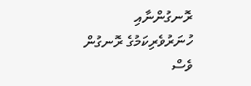ރޮނގުންނާއި ހުނަރުވެރިކަމުގެ ރޮނގުން ވެސް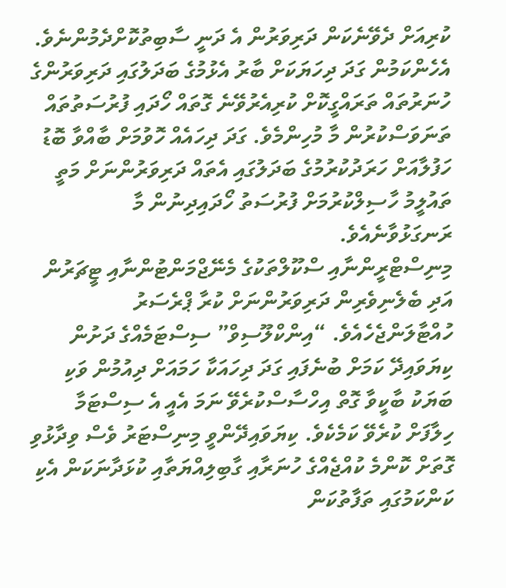ކުރިއަށް ދެވޭނެކަން ދަރިވަރުން އެ ދަނީ ސާބިތުކޮށްދެމުންނެވެ. އެހެންކަމުން ގަދަ ދިހަޔަކަށް ބާރު އެޅުމުގެ ބަދަލުގައި ދަރިވަރުންގެ ހުނަރުތައް ތަރައްގީކޮށް ކުރިއެރުވޭނެ ގޮތައް ހޯދައި ފުރުސަތުތައް ތަނަވަސްކުރުން މާ މުހިންމެވެ. ގަދަ ދިހައެއް ހޮވުމަށް ބާއްވާ ބޮޑު ހަފުލާއަށް ހަރަދުކުރުމުގެ ބަދަލުގައި އެތައް ދަރިވަރުންނަށް މަތީ ތައުލީމު ހާސިލްކުރުމަށް ފުރުސަތު ހޯދައިދިނުން މާ ރަނގަޅުވާނެއެވެ.
މިނިސްޓްރީންނާއި ސްކޫލްތަކުގެ މެނޭޖްމަންޓުންނާއި ޓީޗަރުން އަދި ބެލެނިވެރިން ދަރިވަރުންނަށް ކުރާ ޕްރެސަރު ހުއްޓާލަންޖެހެއެވެ. “އިންކްލޫސިވް” ސިސްޓަމެއްގެ ދަށުން ކިޔަވައިދޭ ކަމަށް ބުނެފައި ގަދަ ދިހައަކާ ހަމައަށް ދިއުމުން ވަކި ބަޔަކު ބާކީވާ ގޮތް އިހްސާސްކުރެވޭ ނަމަ އެއީ އެ ސިސްޓަމާ ހިލާފަށް ކުރެވޭ ކަމެކެވެ. ކިޔަވައިދޭންވީ މިނިސްޓަރު ވެސް ވިދާޅުވި ގޮތަށް ކޮންމެ ކުއްޖެއްގެ ހުނަރާއި ގާބިލިއްޔަތާއި ކުޅަދާނަކަން އެކި ކަންކަމުގައި ތަފާތުކަން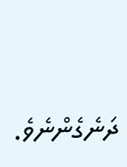ދަނެގެންނެވެ.